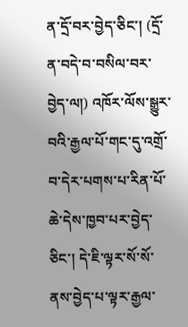ན་དྲོ་བར་བྱེད་ཅིང་། (དྲོ་ན་བདེ་བ་བསིལ་བར་བྱེད་ལ།) འཁོར་ལོས་སྒྱུར་བའི་རྒྱལ་པོ་གང་དུ་འགྲོ་བ་དེར་པགས་པ་རིན་པོ་ཆེ་དེས་ཁྱབ་པར་བྱེད་ཅིང་། དེ་ཇི་ལྟར་སོ་སོ་ནས་བྱེད་པ་ལྟར་རྒྱལ་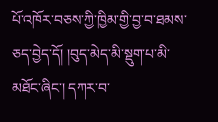པོ་འཁོར་བཅས་ཀྱི་ཁྱིམ་གྱི་བྱ་བ་ཐམས་ཅད་བྱེད་དོ། །བུད་མེད་མི་སྡུག་པ་མི་མཐོང་ཞིང་། དཀར་བ་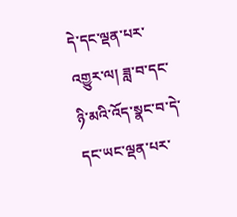དེ་དང་ལྡན་པར་འགྱུར་ལ། ཟླ་བ་དང་ཉི་མའི་འོད་སྣང་བ་དེ་དང་ཡང་ལྡན་པར་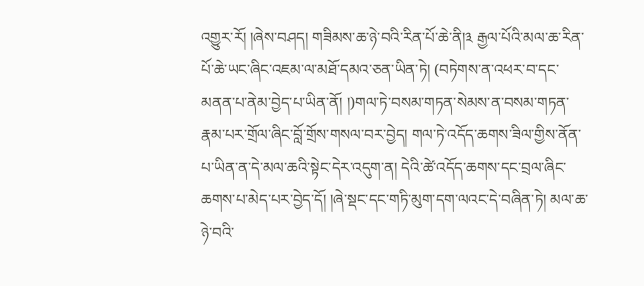འགྱུར་རོ། །ཞེས་བཤད། གཟིམས་ཆ་ཉེ་བའི་རིན་པོ་ཆེ་ནི།༣ རྒྱལ་པོའི་མལ་ཆ་རིན་པོ་ཆེ་ཡང་ཞིང་འཇམ་ལ་མཐོ་དམའ་ཅན་ཡིན་ཏེ། (བཏེགས་ན་འཕར་བ་དང་མནན་པ་ནེམ་བྱེད་པ་ཡིན་ནོ། །)གལ་ཏེ་བསམ་གཏན་སེམས་ན་བསམ་གཏན་རྣམ་པར་གྲོལ་ཞིང་བློ་གྲོས་གསལ་བར་བྱེད། གལ་ཏེ་འདོད་ཆགས་ཟིལ་གྱིས་ནོན་པ་ཡིན་ན་དེ་མལ་ཆའི་སྟེང་དེར་འདུག་ན། དེའི་ཚེ་འདོད་ཆགས་དང་བྲལ་ཞིང་ཆགས་པ་མེད་པར་བྱེད་དོ། །ཞེ་སྡང་དང་གཏི་མུག་དག་ལའང་དེ་བཞིན་ཏེ། མལ་ཆ་ཉེ་བའི་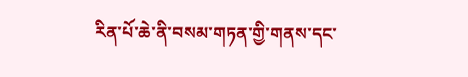རིན་པོ་ཆེ་ནི་བསམ་གཏན་གྱི་གནས་དང་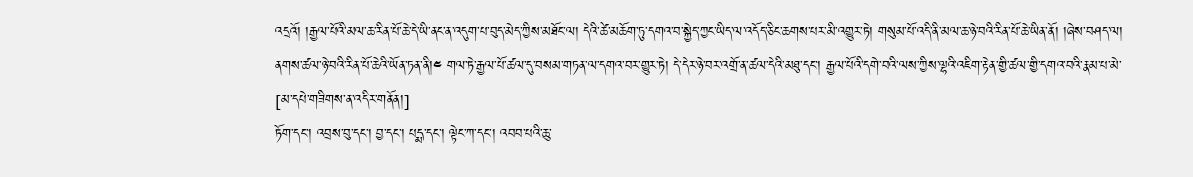འདྲའོ། །རྒྱལ་པོའི་མལ་ཆ་རིན་པོ་ཆེ་དེ་ཡི་ནང་ན་འདུག་པ་བུད་མེད་ཀྱིས་མཐོང་ལ། དེའི་ཚེ་མཆོག་ཏུ་དགའ་བ་སྐྱེད་ཀྱང་ཡིད་ལ་འདོད་ཅིང་ཆགས་པར་མི་འགྱུར་ཏེ། གསུམ་པོ་འདི་ནི་མལ་ཆ་ཉེ་བའི་རིན་པོ་ཆེ་ཡིན་ནོ། །ཞེས་བཤད་ལ། ནགས་ཚལ་ཉེ་བའི་རིན་པོ་ཆེའི་ཡོན་ཏན་ནི།༤ གལ་ཏེ་རྒྱལ་པོ་ཚལ་དུ་བསམ་གཏན་ལ་དགའ་བར་གྱུར་ཏེ། དེ་དེར་ཉེ་བར་འགྲོ་ན་ཚལ་དེའི་མཐུ་དང་། རྒྱལ་པོའི་དགེ་བའི་ལས་ཀྱིས་ལྷའི་འཇིག་རྟེན་གྱི་ཚལ་གྱི་དགའ་བའི་རྣམ་པ་མེ་
[མ་དཔེ་གཟིགས་ན་འདིར་གནོན།]
ཏོག་དང་། འབྲས་བུ་དང་། བྱ་དང་། པདྨ་དང་། ལྟེང་ཀ་དང་། འབབ་པའི་ཆུ་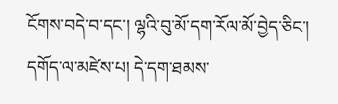ངོགས་བདེ་བ་དང་། ལྷའི་བུ་མོ་དག་རོལ་མོ་བྱེད་ཅིང་། དགོད་ལ་མཛེས་པ། དེ་དག་ཐམས་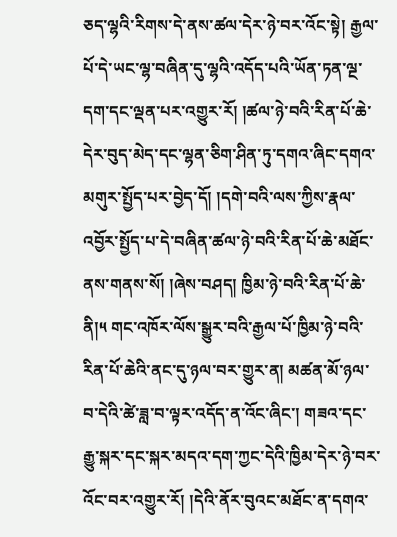ཅད་ལྷའི་རིགས་དེ་ནས་ཚལ་དེར་ཉེ་བར་འོང་སྟེ། རྒྱལ་པོ་དེ་ཡང་ལྷ་བཞིན་དུ་ལྷའི་འདོད་པའི་ཡོན་ཏན་ལྔ་དག་དང་ལྡན་པར་འགྱུར་རོ། །ཚལ་ཉེ་བའི་རིན་པོ་ཆེ་དེར་བུད་མེད་དང་ལྷན་ཅིག་ཤིན་ཏུ་དགའ་ཞིང་དགའ་མགུར་སྤྱོད་པར་བྱེད་དོ། །དགེ་བའི་ལས་ཀྱིས་རྣལ་འབྱོར་སྤྱོད་པ་དེ་བཞིན་ཚལ་ཉེ་བའི་རིན་པོ་ཆེ་མཐོང་ནས་གནས་སོ། །ཞེས་བཤད། ཁྱིམ་ཉེ་བའི་རིན་པོ་ཆེ་ནི།༥ གང་འཁོར་ལོས་སྒྱུར་བའི་རྒྱལ་པོ་ཁྱིམ་ཉེ་བའི་རིན་པོ་ཆེའི་ནང་དུ་ཉལ་བར་གྱུར་ན། མཚན་མོ་ཉལ་བ་དེའི་ཚེ་ཟླ་བ་ལྟར་འདོད་ན་འོང་ཞིང་། གཟའ་དང་རྒྱུ་སྐར་དང་སྐར་མདའ་དག་ཀྱང་དེའི་ཁྱིམ་དེར་ཉེ་བར་འོང་བར་འགྱུར་རོ། །དེའི་ནོར་བུའང་མཐོང་ན་དགའ་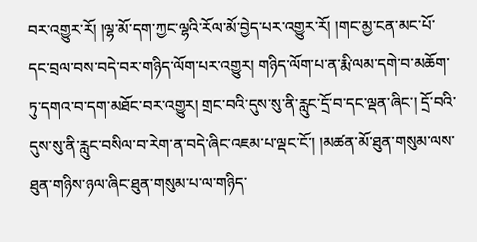བར་འགྱུར་རོ། །ལྷ་མོ་དག་ཀྱང་ལྷའི་རོལ་མོ་བྱེད་པར་འགྱུར་རོ། །གང་མྱ་ངན་མང་པོ་དང་བྲལ་བས་བདེ་བར་གཉིད་ལོག་པར་འགྱུར། གཉིད་ལོག་པ་ན་རྨི་ལམ་དགེ་བ་མཆོག་ཏུ་དགའ་བ་དག་མཐོང་བར་འགྱུར། གྲང་བའི་དུས་སུ་ནི་རླུང་དྲོ་བ་དང་ལྡན་ཞིང་། དྲོ་བའི་དུས་སུ་ནི་རླུང་བསིལ་བ་རེག་ན་བདེ་ཞིང་འཇམ་པ་ལྡང་ངོ་། །མཚན་མོ་ཐུན་གསུམ་ལས་ཐུན་གཉིས་ཉལ་ཞིང་ཐུན་གསུམ་པ་ལ་གཉིད་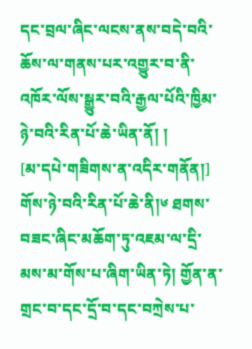དང་བྲལ་ཞིང་ལངས་ནས་བདེ་བའི་ཆོས་ལ་གནས་པར་འགྱུར་བ་ནི་འཁོར་ལོས་སྒྱུར་བའི་རྒྱལ་པོའི་ཁྱིམ་ཉེ་བའི་རིན་པོ་ཆེ་ཡིན་ནོ། །
[མ་དཔེ་གཟིགས་ན་འདིར་གནོན།]
གོས་ཉེ་བའི་རིན་པོ་ཆེ་ནི།༦ ཐགས་བཟང་ཞིང་མཆོག་ཏུ་འཇམ་ལ་དྲི་མས་མ་གོས་པ་ཞིག་ཡིན་ཏེ། གྱོན་ན་གྲང་བ་དང་དྲོ་བ་དང་བཀྲེས་པ་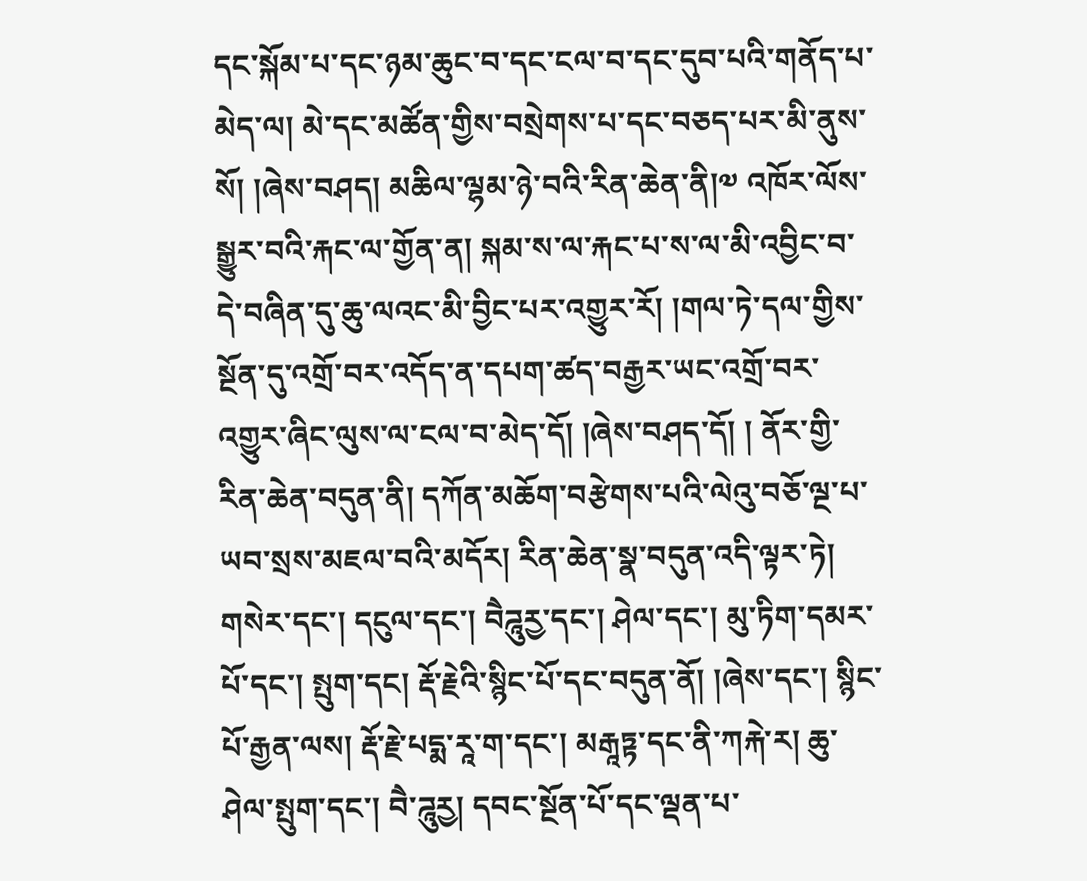དང་སྐོམ་པ་དང་ཉམ་ཆུང་བ་དང་ངལ་བ་དང་དུབ་པའི་གནོད་པ་མེད་ལ། མེ་དང་མཚོན་གྱིས་བསྲེགས་པ་དང་བཅད་པར་མི་ནུས་སོ། །ཞེས་བཤད། མཆིལ་ལྷམ་ཉེ་བའི་རིན་ཆེན་ནི།༧ འཁོར་ལོས་སྒྱུར་བའི་རྐང་ལ་གྱོན་ན། སྐམ་ས་ལ་རྐང་པ་ས་ལ་མི་འབྱིང་བ་དེ་བཞིན་དུ་ཆུ་ལའང་མི་བྱིང་པར་འགྱུར་རོ། །གལ་ཏེ་དལ་གྱིས་སྔོན་དུ་འགྲོ་བར་འདོད་ན་དཔག་ཚད་བརྒྱར་ཡང་འགྲོ་བར་འགྱུར་ཞིང་ལུས་ལ་ངལ་བ་མེད་དོ། །ཞེས་བཤད་དོ། ། ནོར་གྱི་རིན་ཆེན་བདུན་ནི། དཀོན་མཆོག་བརྩེགས་པའི་ལེའུ་བཅོ་ལྔ་པ་ཡབ་སྲས་མཇལ་བའི་མདོར། རིན་ཆེན་སྣ་བདུན་འདི་ལྟར་ཏེ། གསེར་དང་། དངུལ་དང་། བཻཌཱུརྱ་དང་། ཤེལ་དང་། མུ་ཏིག་དམར་པོ་དང་། སྤུག་དང། རྡོ་རྗེའི་སྙིང་པོ་དང་བདུན་ནོ། །ཞེས་དང་། སྙིང་པོ་རྒྱན་ལས། རྡོ་རྗེ་པདྨ་རཱ་ག་དང་། མརྒཱཏྟ་དང་ནི་ཀརྐེ་ར། ཆུ་ཤེལ་སྤུག་དང་། བཻ་ཌཱུརྱ། དབང་སྔོན་པོ་དང་ལྡན་པ་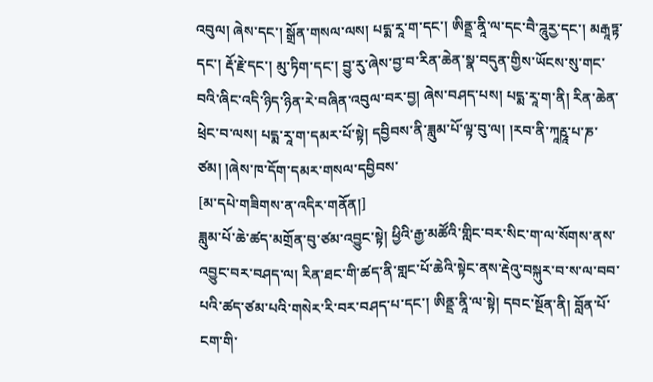འབུལ། ཞེས་དང་། སྒྲོན་གསལ་ལས། པདྨ་རཱ་ག་དང་། ཨིནྡྲ་ནཱི་ལ་དང་བཻ་ཌཱུརྱ་དང་། མརྒཱཏྟ་དང་། རྡོ་རྗེ་དང་། མུ་ཏིག་དང་། བྱུ་རུ་ཞེས་བྱ་བ་རིན་ཆེན་སྣ་བདུན་གྱིས་ཡོངས་སུ་གང་བའི་ཞིང་འདི་ཉིད་ཉིན་རེ་བཞིན་འབུལ་བར་བྱ། ཞེས་བཤད་པས། པདྨ་རཱ་ག་ནི། རིན་ཆེན་ཕྲེང་བ་ལས། པདྨ་རཱ་ག་དམར་པོ་སྟེ། དབྱིབས་ནི་ཟླུམ་པོ་ལྟ་བུ་ལ། །རབ་ནི་ཀཱརྵཱ་པ་ཎ་ཙམ། །ཞེས་ཁ་དོག་དམར་གསལ་དབྱིབས་
[མ་དཔེ་གཟིགས་ན་འདིར་གནོན།]
ཟླུམ་པོ་ཆེ་ཚད་མགྲོན་བུ་ཙམ་འབྱུང་སྟེ། ཕྱིའི་རྒྱ་མཚོའི་གླིང་བར་སིང་ག་ལ་སོགས་ནས་འབྱུང་བར་བཤད་ལ། རིན་ཐང་གི་ཚད་ནི་གླང་པོ་ཆེའི་སྟེང་ནས་རྡེའུ་བསྐུར་བ་ས་ལ་བབ་པའི་ཚད་ཙམ་པའི་གསེར་རི་བར་བཤད་པ་དང་། ཨིནྡྲ་ནཱི་ལ་སྟེ། དབང་སྔོན་ནི། བློན་པོ་ངག་གི་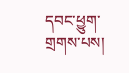དབང་ཕྱུག་གྲགས་པས།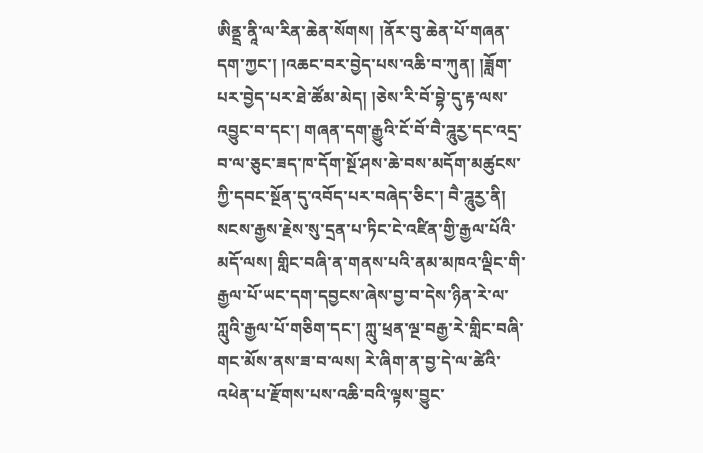ཨིནྡྲ་ནཱི་ལ་རིན་ཆེན་སོགས། །ནོར་བུ་ཆེན་པོ་གཞན་དག་ཀྱང་། །འཆང་བར་བྱེད་པས་འཆི་བ་ཀུན། །ཟློག་པར་བྱེད་པར་ཐེ་ཚོམ་མེད། །ཅེས་རི་བོ་བྷེ་དུ་རྟ་ལས་འབྱུང་བ་དང་། གཞན་དག་རྒྱུའི་ངོ་བོ་བཻ་ཌཱུརྱ་དང་འདྲ་བ་ལ་ཅུང་ཟད་ཁ་དོག་སྔོ་ཤས་ཆེ་བས་མདོག་མཚུངས་ཀྱི་དབང་སྔོན་དུ་འབོད་པར་བཞེད་ཅིང་། བཻ་ཌཱུརྱ་ནི། སངས་རྒྱས་རྗེས་སུ་དྲན་པ་ཏིང་ངེ་འཛིན་གྱི་རྒྱལ་པོའི་མདོ་ལས། གླིང་བཞི་ན་གནས་པའི་ནམ་མཁའ་ལྡིང་གི་རྒྱལ་པོ་ཡང་དག་དབྱངས་ཞེས་བྱ་བ་དེས་ཉིན་རེ་ལ་ཀླུའི་རྒྱལ་པོ་གཅིག་དང་། ཀླུ་ཕྲན་ལྔ་བརྒྱ་རེ་གླིང་བཞི་གང་མོས་ནས་ཟ་བ་ལས། རེ་ཞིག་ན་བྱ་དེ་ལ་ཚེའི་འཕེན་པ་རྫོགས་པས་འཆི་བའི་ལྟས་བྱུང་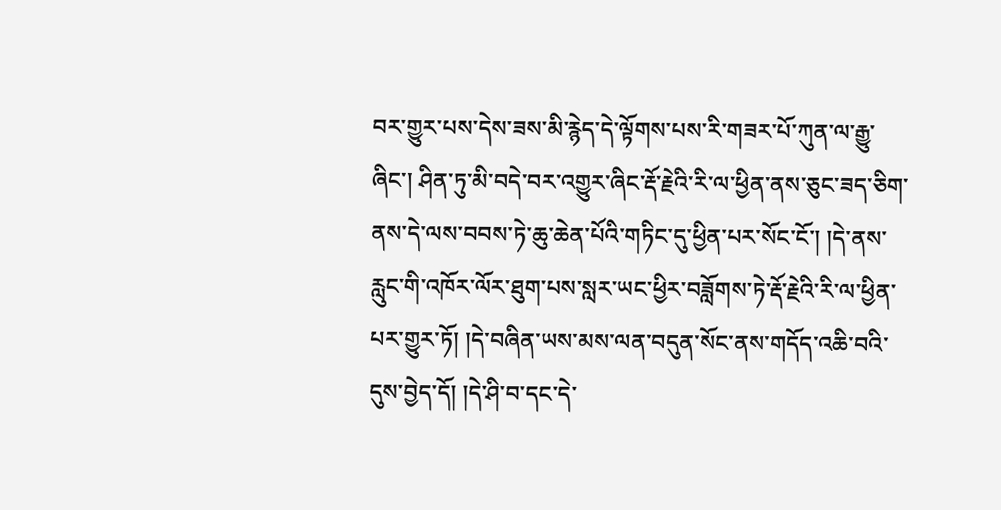བར་གྱུར་པས་དེས་ཟས་མི་རྙེད་དེ་ལྟོགས་པས་རི་གཟར་པོ་ཀུན་ལ་རྒྱུ་ཞིང་། ཤིན་ཏུ་མི་བདེ་བར་འགྱུར་ཞིང་རྡོ་རྗེའི་རི་ལ་ཕྱིན་ནས་ཅུང་ཟད་ཅིག་ནས་དེ་ལས་བབས་ཏེ་ཆུ་ཆེན་པོའི་གཏིང་དུ་ཕྱིན་པར་སོང་ངོ་། །དེ་ནས་རླུང་གི་འཁོར་ལོར་ཐུག་པས་སླར་ཡང་ཕྱིར་བཟློགས་ཏེ་རྡོ་རྗེའི་རི་ལ་ཕྱིན་པར་གྱུར་ཏོ། །དེ་བཞིན་ཡས་མས་ལན་བདུན་སོང་ནས་གདོད་འཆི་བའི་དུས་བྱེད་དོ། །དེ་ཤི་བ་དང་དེ་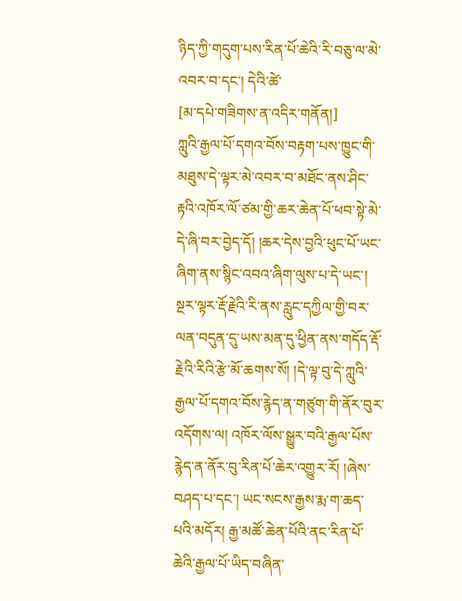ཉིད་ཀྱི་གདུག་པས་རིན་པོ་ཆེའི་རི་བཅུ་ལ་མེ་འབར་བ་དང་། དེའི་ཚེ་
[མ་དཔེ་གཟིགས་ན་འདིར་གནོན།]
ཀླུའི་རྒྱལ་པོ་དགའ་བོས་བརྟག་པས་ཁྱུང་གི་མཐུས་དེ་ལྟར་མེ་འབར་བ་མཐོང་ནས་ཤིང་རྟའི་འཁོར་ལོ་ཙམ་གྱི་ཆར་ཆེན་པོ་ཕབ་སྟེ་མེ་དེ་ཞི་བར་བྱེད་དོ། །ཆར་དེས་བྱའི་ཕུང་པོ་ཡང་ཞིག་ནས་སྙིང་འབའ་ཞིག་ལུས་པ་དེ་ཡང་། སྔར་ལྟར་རྡོ་རྗེའི་རི་ནས་རླུང་དཀྱིལ་གྱི་བར་ལན་བདུན་དུ་ཡས་མན་དུ་ཕྱིན་ནས་གདོད་རྡོ་རྗེའི་རིའི་རྩེ་མོ་ཆགས་སོ། །དེ་ལྟ་བུ་དེ་ཀླུའི་རྒྱལ་པོ་དགའ་བོས་རྙེད་ན་གཙུག་གི་ནོར་བུར་འདོགས་ལ། འཁོར་ལོས་སྒྱུར་བའི་རྒྱལ་པོས་རྙེད་ན་ནོར་བུ་རིན་པོ་ཆེར་འགྱུར་རོ། །ཞེས་བཤད་པ་དང་། ཡང་སངས་རྒྱས་རྨ་ག་ཆད་པའི་མདོར། རྒྱ་མཚོ་ཆེན་པོའི་ནང་རིན་པོ་ཆེའི་རྒྱལ་པོ་ཡིད་བཞིན་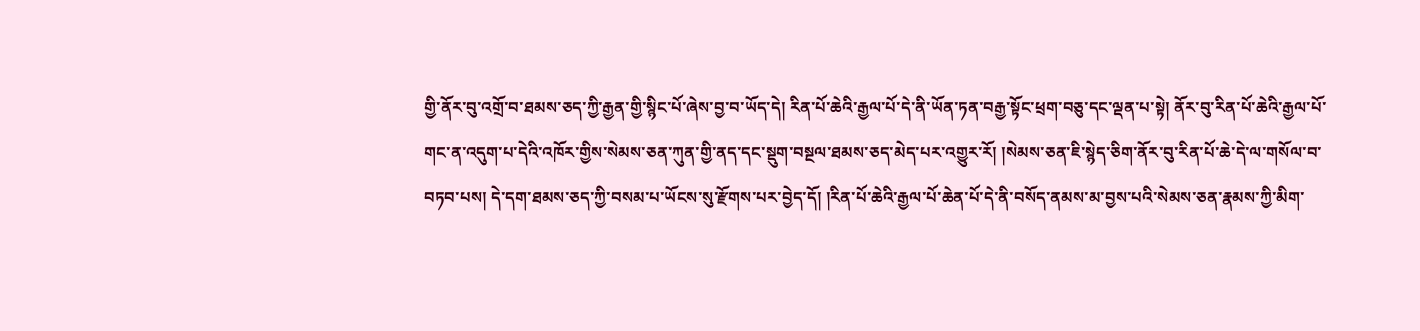གྱི་ནོར་བུ་འགྲོ་བ་ཐམས་ཅད་ཀྱི་རྒྱན་གྱི་སྙིང་པོ་ཞེས་བྱ་བ་ཡོད་དེ། རིན་པོ་ཆེའི་རྒྱལ་པོ་དེ་ནི་ཡོན་ཏན་བརྒྱ་སྟོང་ཕྲག་བཅུ་དང་ལྡན་པ་སྟེ། ནོར་བུ་རིན་པོ་ཆེའི་རྒྱལ་པོ་གང་ན་འདུག་པ་དེའི་འཁོར་གྱིས་སེམས་ཅན་ཀུན་གྱི་ནད་དང་སྡུག་བསྔལ་ཐམས་ཅད་མེད་པར་འགྱུར་རོ། །སེམས་ཅན་ཇི་སྙེད་ཅིག་ནོར་བུ་རིན་པོ་ཆེ་དེ་ལ་གསོལ་བ་བཏབ་པས། དེ་དག་ཐམས་ཅད་ཀྱི་བསམ་པ་ཡོངས་སུ་རྫོགས་པར་བྱེད་དོ། །རིན་པོ་ཆེའི་རྒྱལ་པོ་ཆེན་པོ་དེ་ནི་བསོད་ནམས་མ་བྱས་པའི་སེམས་ཅན་རྣམས་ཀྱི་མིག་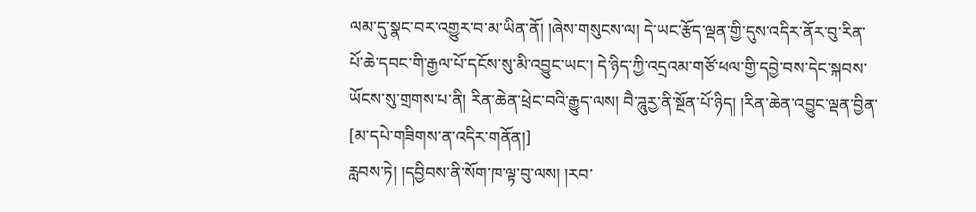ལམ་དུ་སྣང་བར་འགྱུར་བ་མ་ཡིན་ནོ། །ཞེས་གསུངས་ལ། དེ་ཡང་རྩོད་ལྡན་གྱི་དུས་འདིར་ནོར་བུ་རིན་པོ་ཆེ་དབང་གི་རྒྱལ་པོ་དངོས་སུ་མི་འབྱུང་ཡང་། དེ་ཉིད་ཀྱི་འདྲའམ་གཙོ་ཕལ་གྱི་དབྱེ་བས་དེང་སྐབས་ཡོངས་སུ་གྲགས་པ་ནི། རིན་ཆེན་ཕྲེང་བའི་རྒྱུད་ལས། བཻ་ཌཱུརྱ་ནི་སྔོན་པོ་ཉིད། །རིན་ཆེན་འབྱུང་ལྡན་བྱིན་
[མ་དཔེ་གཟིགས་ན་འདིར་གནོན།]
རླབས་ཏེ། །དབྱིབས་ནི་སོག་ཁ་ལྟ་བུ་ལས། །རབ་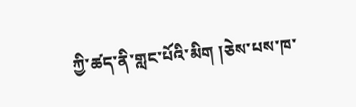ཀྱི་ཚད་ནི་གླང་པོའི་མིག །ཅེས་པས་ཁ་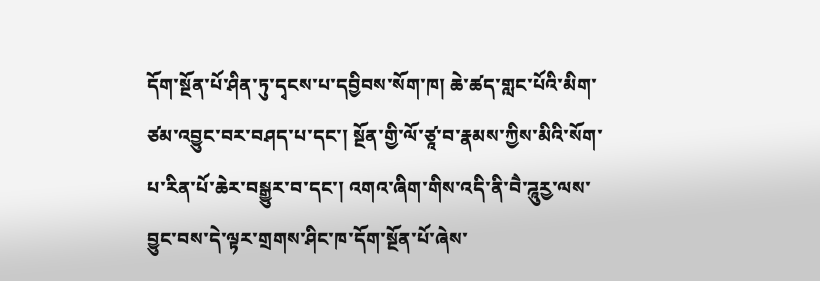དོག་སྔོན་པོ་ཤིན་ཏུ་དྭངས་པ་དབྱིབས་སོག་ཁ། ཆེ་ཚད་གླང་པོའི་མིག་ཙམ་འབྱུང་བར་བཤད་པ་དང་། སྔོན་གྱི་ལོ་ཙཱ་བ་རྣམས་ཀྱིས་མིའི་སོག་པ་རིན་པོ་ཆེར་བསྒྱུར་བ་དང་། འགའ་ཞིག་གིས་འདི་ནི་བཻ་ཌཱུརྱ་ལས་བྱུང་བས་དེ་ལྟར་གྲགས་ཤིང་ཁ་དོག་སྔོན་པོ་ཞེས་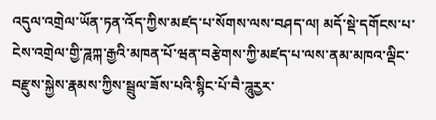འདུལ་འགྲེལ་ཡོན་ཏན་འོད་ཀྱིས་མཛད་པ་སོགས་ལས་བཤད་ལ། མདོ་སྡེ་དགོངས་པ་ངེས་འགྲེལ་གྱི་ཌཱཀྐ་རྒྱའི་མཁན་པོ་ཝན་བརྩེགས་ཀྱི་མཛད་པ་ལས་ནམ་མཁའ་ལྡིང་བརྫུས་སྐྱེས་རྣམས་ཀྱིས་སྦྲུལ་ཟོས་པའི་སྙིང་པོ་བཻ་ཌཱུརྱར་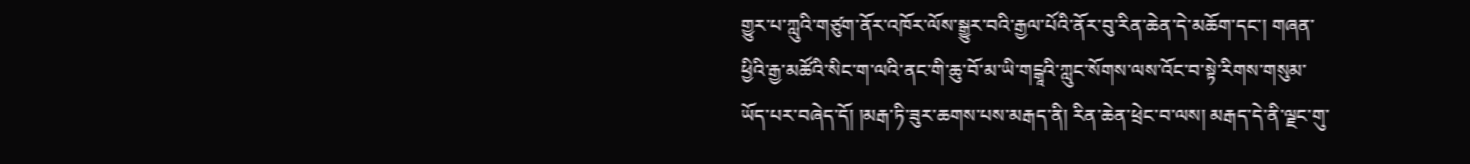གྱུར་པ་ཀླུའི་གཙུག་ནོར་འཁོར་ལོས་སྒྱུར་བའི་རྒྱལ་པོའི་ནོར་བུ་རིན་ཆེན་དེ་མཆོག་དང་། གཞན་ཕྱིའི་རྒྱ་མཚོའི་སིང་ག་ལའི་ནང་གི་ཆུ་བོ་མ་ཡི་གངྒཱའི་ཀླུང་སོགས་ལས་འོང་བ་སྟེ་རིགས་གསུམ་ཡོད་པར་བཞེད་དོ། །མརྒ་ཏི་ཟུར་ཆགས་པས་མརྒད་ནི། རིན་ཆེན་ཕྲེང་བ་ལས། མརྒད་དེ་ནི་ལྗང་གུ་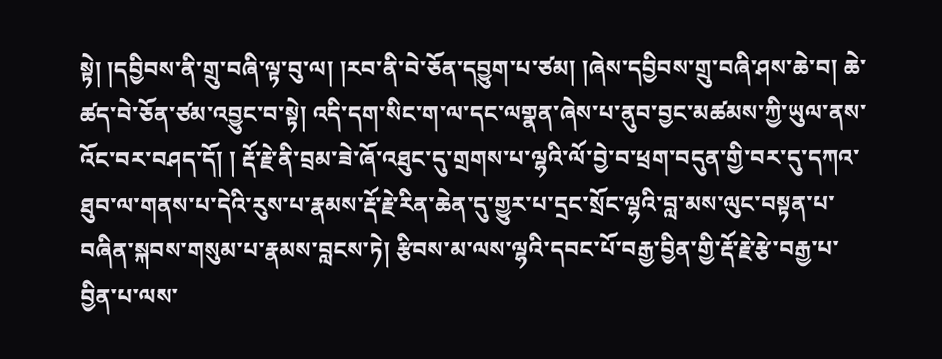སྟེ། །དབྱིབས་ནི་གྲུ་བཞི་ལྟ་བུ་ལ། །རབ་ནི་བེ་ཅོན་དབྱུག་པ་ཙམ། །ཞེས་དབྱིབས་གྲུ་བཞི་ཤས་ཆེ་བ། ཆེ་ཚད་བེ་ཅོན་ཙམ་འབྱུང་བ་སྟེ། འདི་དག་སིང་ག་ལ་དང་ལགྣན་ཞེས་པ་ནུབ་བྱང་མཚམས་ཀྱི་ཡུལ་ནས་འོང་བར་བཤད་དོ། ། རྡོ་རྗེ་ནི་བྲམ་ཟེ་ཞོ་འཐུང་དུ་གྲགས་པ་ལྷའི་ལོ་བྱེ་བ་ཕྲག་བདུན་གྱི་བར་དུ་དཀའ་ཐུབ་ལ་གནས་པ་དེའི་རུས་པ་རྣམས་རྡོ་རྗེ་རིན་ཆེན་དུ་གྱུར་པ་དྲང་སྲོང་ལྷའི་བླ་མས་ལུང་བསྟན་པ་བཞིན་སྐབས་གསུམ་པ་རྣམས་བླངས་ཏེ། རྩིབས་མ་ལས་ལྷའི་དབང་པོ་བརྒྱ་བྱིན་གྱི་རྡོ་རྗེ་རྩེ་བརྒྱ་པ་བྱིན་པ་ལས་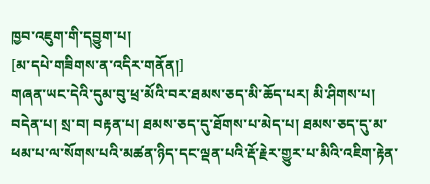ཁྱབ་འཇུག་གི་དབྱུག་པ།
[མ་དཔེ་གཟིགས་ན་འདིར་གནོན།]
གཞན་ཡང་དེའི་དུམ་བུ་ཕྲ་མོའི་བར་ཐམས་ཅད་མི་ཆོད་པར། མི་ཤིགས་པ། བདེན་པ། སྲ་བ། བརྟན་པ། ཐམས་ཅད་དུ་ཐོགས་པ་མེད་པ། ཐམས་ཅད་དུ་མ་ཕམ་པ་ལ་སོགས་པའི་མཚན་ཉིད་དང་ལྡན་པའི་རྡོ་རྗེར་གྱུར་པ་མིའི་འཇིག་རྟེན་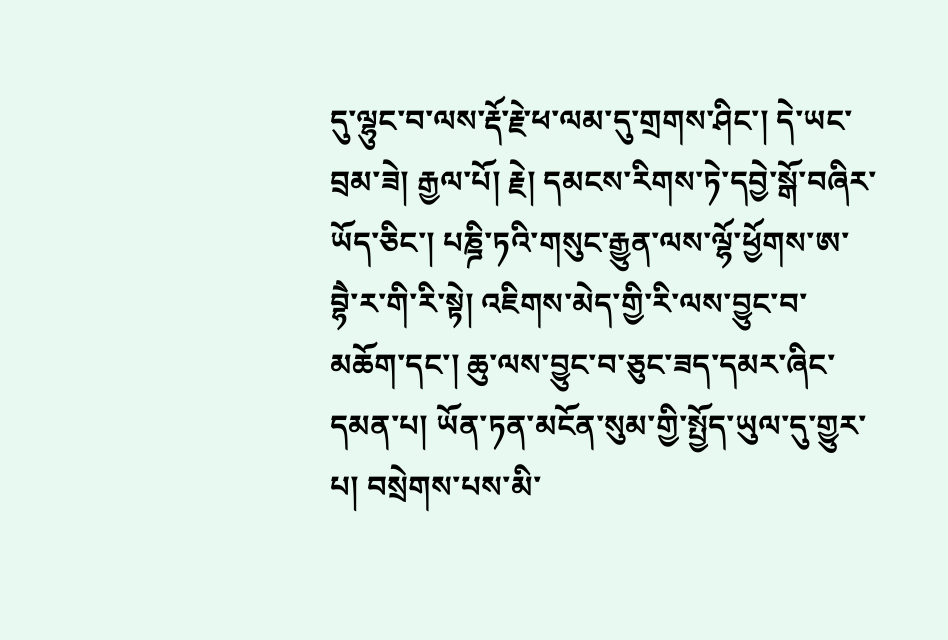དུ་ལྷུང་བ་ལས་རྡོ་རྗེ་ཕ་ལམ་དུ་གྲགས་ཤིང་། དེ་ཡང་བྲམ་ཟེ། རྒྱལ་པོ། རྗེ། དམངས་རིགས་ཏེ་དབྱེ་སྒོ་བཞིར་ཡོད་ཅིང་། པཎྜི་ཏའི་གསུང་རྒྱུན་ལས་ལྷོ་ཕྱོགས་ཨ་བྷཻ་ར་གི་རི་སྟེ། འཇིགས་མེད་གྱི་རི་ལས་བྱུང་བ་མཆོག་དང་། ཆུ་ལས་བྱུང་བ་ཅུང་ཟད་དམར་ཞིང་དམན་པ། ཡོན་ཏན་མངོན་སུམ་གྱི་སྤྱོད་ཡུལ་དུ་གྱུར་པ། བསྲེགས་པས་མི་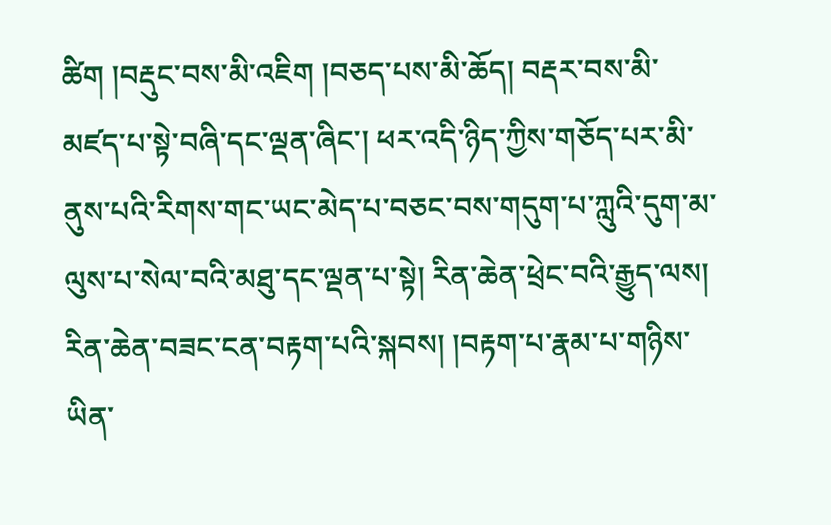ཚིག །བརྡུང་བས་མི་འཇིག །བཅད་པས་མི་ཆོད། བརྡར་བས་མི་མཛད་པ་སྟེ་བཞི་དང་ལྡན་ཞིང་། ཕར་འདི་ཉིད་ཀྱིས་གཅོད་པར་མི་ནུས་པའི་རིགས་གང་ཡང་མེད་པ་བཅང་བས་གདུག་པ་ཀླུའི་དུག་མ་ལུས་པ་སེལ་བའི་མཐུ་དང་ལྡན་པ་སྟེ། རིན་ཆེན་ཕྲེང་བའི་རྒྱུད་ལས། རིན་ཆེན་བཟང་ངན་བརྟག་པའི་སྐབས། །བརྟག་པ་རྣམ་པ་གཉིས་ཡིན་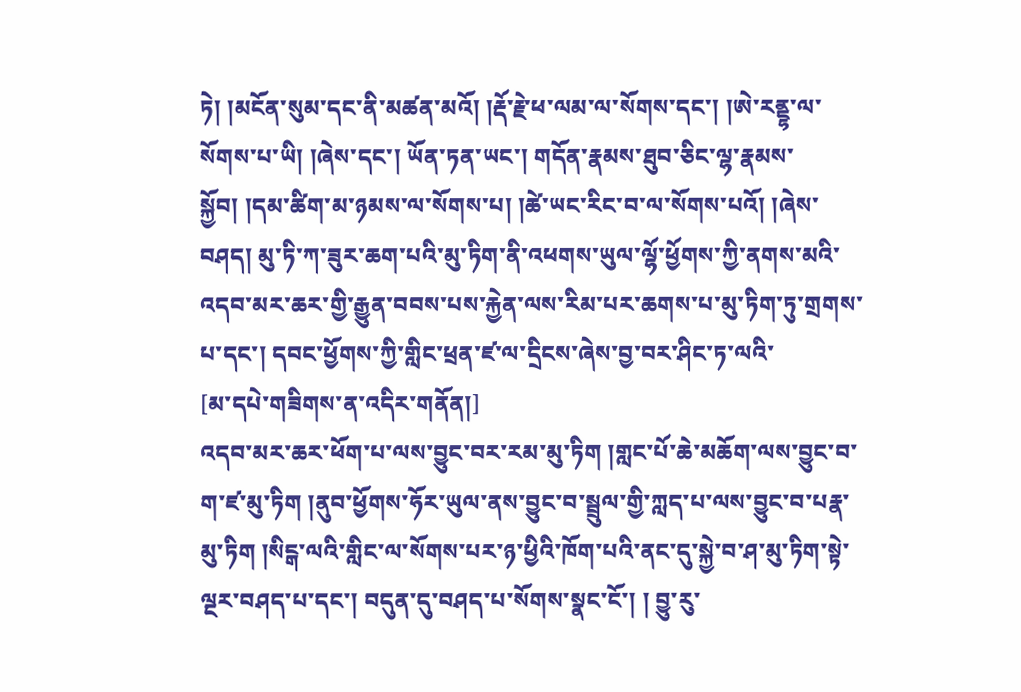ཏེ། །མངོན་སུམ་དང་ནི་མཚན་མའོ། །རྡོ་རྗེ་ཕ་ལམ་ལ་སོགས་དང་། །ཨེ་རནྡྷ་ལ་སོགས་པ་ཡི། །ཞེས་དང་། ཡོན་ཏན་ཡང་། གདོན་རྣམས་ཐུབ་ཅིང་ལྷ་རྣམས་སྐྱོབ། །དམ་ཚིག་མ་ཉམས་ལ་སོགས་པ། །ཚེ་ཡང་རིང་བ་ལ་སོགས་པའོ། །ཞེས་བཤད། མུ་ཏི་ཀ་ཟུར་ཆག་པའི་མུ་ཏིག་ནི་འཕགས་ཡུལ་ལྷོ་ཕྱོགས་ཀྱི་ནགས་མའི་འདབ་མར་ཆར་གྱི་རྒྱུན་བབས་པས་རྐྱེན་ལས་རིམ་པར་ཆགས་པ་མུ་ཏིག་ཏུ་གྲགས་པ་དང་། དབང་ཕྱོགས་ཀྱི་གླིང་ཕྲན་ཛ་ལ་དྲིངས་ཞེས་བྱ་བར་ཤིང་ཏ་ལའི་
[མ་དཔེ་གཟིགས་ན་འདིར་གནོན།]
འདབ་མར་ཆར་ཕོག་པ་ལས་བྱུང་བར་རམ་མུ་ཏིག །གླང་པོ་ཆེ་མཆོག་ལས་བྱུང་བ་ག་ཛ་མུ་ཏིག །ནུབ་ཕྱོགས་ཧོར་ཡུལ་ནས་བྱུང་བ་སྦྲུལ་གྱི་ཀླད་པ་ལས་བྱུང་བ་པརྣ་མུ་ཏིག །སིངྒ་ལའི་གླིང་ལ་སོགས་པར་ཉ་ཕྱིའི་ཁོག་པའི་ནང་དུ་སྐྱེ་བ་ཤ་མུ་ཏིག་སྟེ་ལྔར་བཤད་པ་དང་། བདུན་དུ་བཤད་པ་སོགས་སྣང་ངོ་། ། བྱུ་རུ་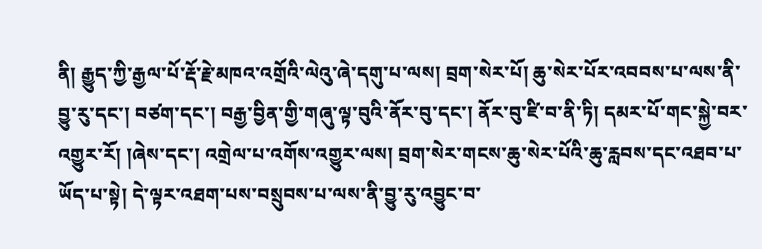ནི། རྒྱུད་ཀྱི་རྒྱལ་པོ་རྡོ་རྗེ་མཁའ་འགྲོའི་ལེའུ་ཞེ་དགུ་པ་ལས། བྲག་སེར་པོ། ཆུ་སེར་པོར་འབབས་པ་ལས་ནི་བྱུ་རུ་དང་། བཙག་དང་། བརྒྱ་བྱིན་གྱི་གཞུ་ལྟ་བུའི་ནོར་བུ་དང་། ནོར་བུ་ཛི་བ་ནི་ཏི། དམར་པོ་གང་སྐྱེ་བར་འགྱུར་རོ། །ཞེས་དང་། འགྲེལ་པ་འགོས་འགྱུར་ལས། བྲག་སེར་གངས་ཆུ་སེར་པོའི་ཆུ་རླབས་དང་འཐབ་པ་ཡོད་པ་སྟེ། དེ་ལྟར་འཐག་པས་བསྲུབས་པ་ལས་ནི་བྱུ་རུ་འབྱུང་བ་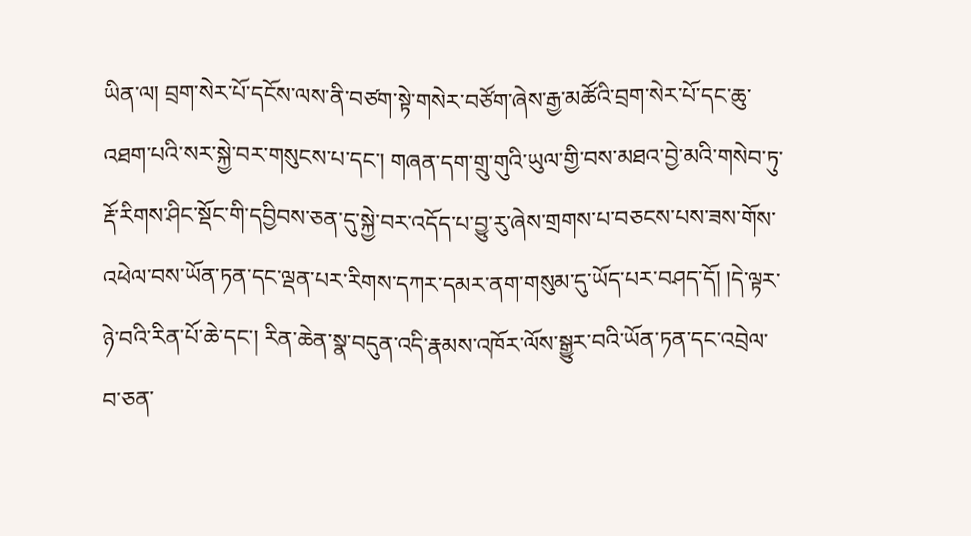ཡིན་ལ། བྲག་སེར་པོ་དངོས་ལས་ནི་བཙག་སྟེ་གསེར་བཙོག་ཞེས་རྒྱ་མཚོའི་བྲག་སེར་པོ་དང་ཆུ་འཐག་པའི་སར་སྐྱེ་བར་གསུངས་པ་དང་། གཞན་དག་གྲུ་གུའི་ཡུལ་གྱི་བས་མཐའ་བྱེ་མའི་གསེབ་ཏུ་རྡོ་རིགས་ཤིང་སྡོང་གི་དབྱིབས་ཅན་དུ་སྐྱེ་བར་འདོད་པ་བྱུ་རུ་ཞེས་གྲགས་པ་བཅངས་པས་ཟས་གོས་འཕེལ་བས་ཡོན་ཏན་དང་ལྡན་པར་རིགས་དཀར་དམར་ནག་གསུམ་དུ་ཡོད་པར་བཤད་དོ། །དེ་ལྟར་ཉེ་བའི་རིན་པོ་ཆེ་དང་། རིན་ཆེན་སྣ་བདུན་འདི་རྣམས་འཁོར་ལོས་སྒྱུར་བའི་ཡོན་ཏན་དང་འབྲེལ་བ་ཅན་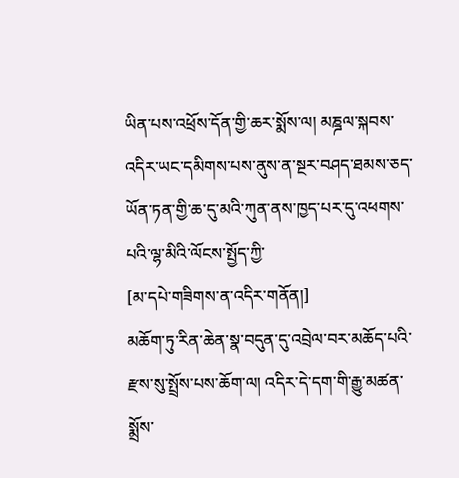ཡིན་པས་འཕྲོས་དོན་གྱི་ཆར་སྨོས་ལ། མཎྜལ་སྐབས་འདིར་ཡང་དམིགས་པས་ནུས་ན་སྔར་བཤད་ཐམས་ཅད་ཡོན་ཏན་གྱི་ཆ་དུ་མའི་ཀུན་ནས་ཁྱད་པར་དུ་འཕགས་པའི་ལྷ་མིའི་ལོངས་སྤྱོད་ཀྱི་
[མ་དཔེ་གཟིགས་ན་འདིར་གནོན།]
མཆོག་ཏུ་རིན་ཆེན་སྣ་བདུན་དུ་འབྲེལ་བར་མཆོད་པའི་རྫས་སུ་སྤྲོས་པས་ཆོག་ལ། འདིར་དེ་དག་གི་རྒྱུ་མཚན་སྨྲོས་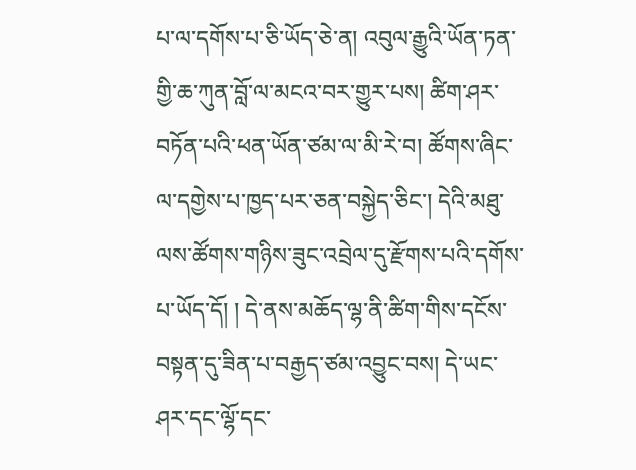པ་ལ་དགོས་པ་ཅི་ཡོད་ཅེ་ན། འབུལ་རྒྱུའི་ཡོན་ཏན་གྱི་ཆ་ཀུན་བློ་ལ་མངའ་བར་གྱུར་པས། ཚིག་ཤར་བཏོན་པའི་ཕན་ཡོན་ཙམ་ལ་མི་རེ་བ། ཚོགས་ཞིང་ལ་དགྱེས་པ་ཁྱད་པར་ཅན་བསྐྱེད་ཅིང་། དེའི་མཐུ་ལས་ཚོགས་གཉིས་ཟུང་འབྲེལ་དུ་རྫོགས་པའི་དགོས་པ་ཡོད་དོ། ། དེ་ནས་མཆོད་ལྷ་ནི་ཚིག་གིས་དངོས་བསྟན་དུ་ཟིན་པ་བརྒྱད་ཙམ་འབྱུང་བས། དེ་ཡང་ཤར་དང་ལྷོ་དང་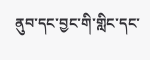ནུབ་དང་བྱང་གི་གླིང་དང་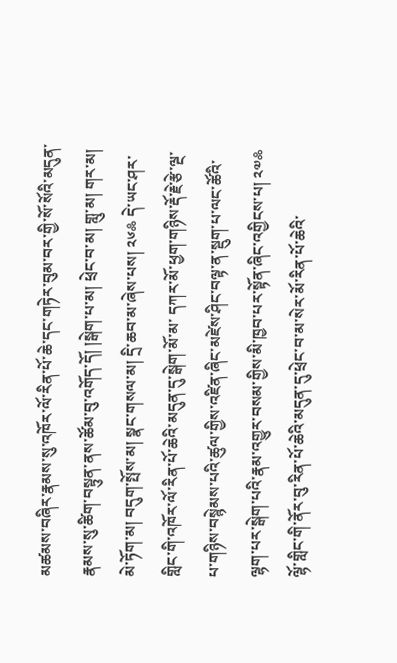མཚམས་བཞིར་རྣམས་སུ་འཁོར་ལོ་རིན་པོ་ཆེ་དང་གཏེར་བུམ་བར་གྱི་སོ་སོའི་མདུན་རྣམས་སུ་ཚིག་བསྟུན་ནས་ཚོམ་བུ་འགོད་དོ། །སྒེག་པ་མ། ཕྲེང་བ་མ། གླུ་མ། གར་མ། མེ་ཏོག་མ། བདུག་སྤོས་མ། སྣང་གསལ་མ། དྲི་ཆབ་མ་ཞེས་པས། ༢༦༜ དེ་ཡང་ཤར་གླིང་གི་འཁོར་ལོ་རིན་པོ་ཆེའི་མདུན་དུ་སྒེག་མོ་མ་ དཀར་མོ་ཕྱག་གཉིས་རྡོ་རྗེ་རྩེ་ལྔ་པ་གཉིས་བསྙེམས་པའི་ཚུལ་གྱིས་འཛིན་ཞིང་མཛེས་ཤིང་བལྟ་ན་སྡུག་པ་ལང་ཚོའི་ལྷག་པར་སྒེག་པའི་རྣམ་འགྱུར་བསམ་གྱིས་མི་ཁྱབ་པར་སྟོན་ཞིང་འགྱིངས་པ། ༢༧༜ ལྷོ་གླིང་གི་ནོར་བུ་རིན་པོ་ཆེའི་མདུན་དུ་ཕྲེང་བ་མ་སེར་མོ་རིན་པོ་ཆེའི་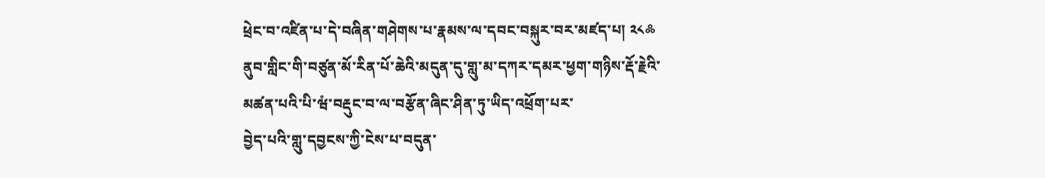ཕྲེང་བ་འཛིན་པ་དེ་བཞིན་གཤེགས་པ་རྣམས་ལ་དབང་བསྐུར་བར་མཛད་པ། ༢༨༜ ནུབ་གླིང་གི་བཙུན་མོ་རིན་པོ་ཆེའི་མདུན་དུ་གླུ་མ་དཀར་དམར་ཕྱག་གཉིས་རྡོ་རྗེའི་མཚན་པའི་པི་ཝཾ་བརྡུང་བ་ལ་བརྩོན་ཞིང་ཤིན་ཏུ་ཡིད་འཕྲོག་པར་
བྱེད་པའི་གླུ་དབྱངས་ཀྱི་ངེས་པ་བདུན་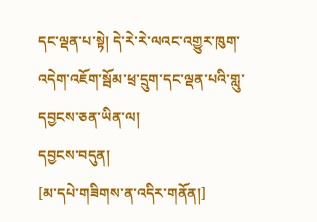དང་ལྡན་པ་སྟེ། དེ་རེ་རེ་ལའང་འགྱུར་ཁུག་འདེག་འཇོག་སྦོམ་ཕྲ་དྲུག་དང་ལྡན་པའི་གླུ་དབྱངས་ཅན་ཡིན་ལ།
དབྱངས་བདུན།
[མ་དཔེ་གཟིགས་ན་འདིར་གནོན།]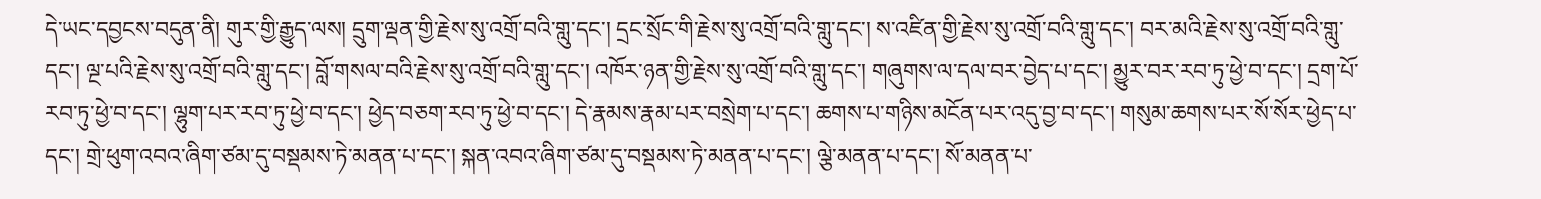དེ་ཡང་དབྱངས་བདུན་ནི། གུར་གྱི་རྒྱུད་ལས། དྲུག་ལྡན་གྱི་རྗེས་སུ་འགྲོ་བའི་གླུ་དང་། དྲང་སྲོང་གི་རྗེས་སུ་འགྲོ་བའི་གླུ་དང་། ས་འཛིན་གྱི་རྗེས་སུ་འགྲོ་བའི་གླུ་དང་། བར་མའི་རྗེས་སུ་འགྲོ་བའི་གླུ་དང་། ལྔ་པའི་རྗེས་སུ་འགྲོ་བའི་གླུ་དང་། བློ་གསལ་བའི་རྗེས་སུ་འགྲོ་བའི་གླུ་དང་། འཁོར་ཉན་གྱི་རྗེས་སུ་འགྲོ་བའི་གླུ་དང་། གཞུགས་ལ་དལ་བར་བྱེད་པ་དང་། མྱུར་བར་རབ་ཏུ་ཕྱེ་བ་དང་། དྲག་པོ་རབ་ཏུ་ཕྱེ་བ་དང་། ལྷུག་པར་རབ་ཏུ་ཕྱེ་བ་དང་། ཕྱེད་བཅག་རབ་ཏུ་ཕྱེ་བ་དང་། དེ་རྣམས་རྣམ་པར་བསྲེག་པ་དང་། ཆགས་པ་གཉིས་མངོན་པར་འདུ་བྱ་བ་དང་། གསུམ་ཆགས་པར་སོ་སོར་ཕྱེད་པ་དང་། གྲེ་ཕུག་འབའ་ཞིག་ཙམ་དུ་བསྡམས་ཏེ་མནན་པ་དང་། སྐན་འབའ་ཞིག་ཙམ་དུ་བསྡམས་ཏེ་མནན་པ་དང་། ལྕེ་མནན་པ་དང་། སོ་མནན་པ་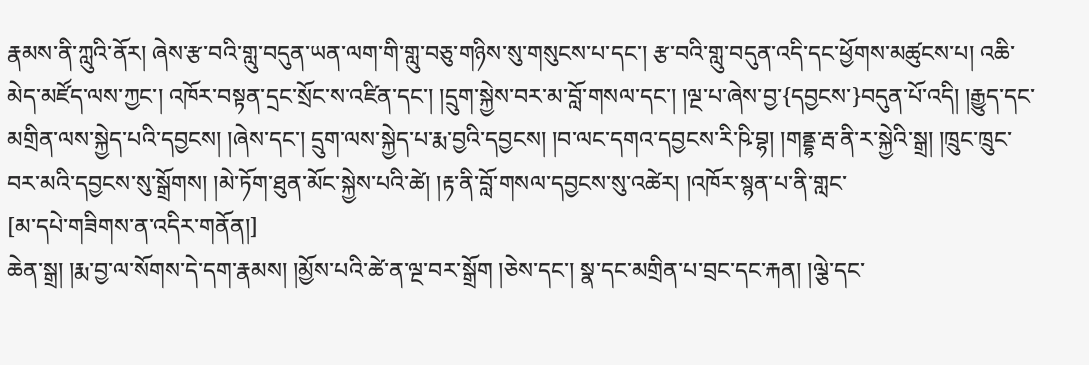རྣམས་ནི་ཀླུའི་ནོར། ཞེས་རྩ་བའི་གླུ་བདུན་ཡན་ལག་གི་གླུ་བཅུ་གཉིས་སུ་གསུངས་པ་དང་། རྩ་བའི་གླུ་བདུན་འདི་དང་ཕྱོགས་མཚུངས་པ། འཆི་མེད་མཛོད་ལས་ཀྱང་། འཁོར་བསྟན་དྲང་སྲོང་ས་འཛིན་དང་། །དྲུག་སྐྱེས་བར་མ་བློ་གསལ་དང་། །ལྔ་པ་ཞེས་བྱ་{དབྱངས་}བདུན་པོ་འདི། །རྒྱུད་དང་མགྲིན་ལས་སྐྱེད་པའི་དབྱངས། །ཞེས་དང་། དྲུག་ལས་སྐྱེད་པ་རྨ་བྱའི་དབྱངས། །བ་ལང་དགའ་དབྱངས་རི་ཥི་བྷ། །གནྡྷ་རྦ་ནི་ར་སྐྱེའི་སྒྲ། །ཁྲུང་ཁྲུང་བར་མའི་དབྱངས་སུ་སྒྲོགས། །མེ་ཏོག་ཐུན་མོང་སྐྱེས་པའི་ཚེ། །རྟ་ནི་བློ་གསལ་དབྱངས་སུ་འཚེར། །འཁོར་སྙན་པ་ནི་གླང་
[མ་དཔེ་གཟིགས་ན་འདིར་གནོན།]
ཆེན་སྒྲ། །རྨ་བྱ་ལ་སོགས་དེ་དག་རྣམས། །མྱོས་པའི་ཚེ་ན་ལྔ་བར་སྒྲོག །ཅེས་དང་། སྣ་དང་མགྲིན་པ་བྲང་དང་རྐན། །ལྕེ་དང་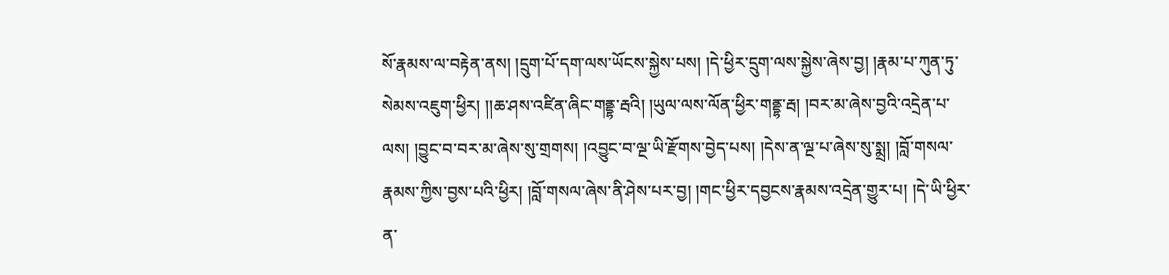སོ་རྣམས་ལ་བརྟེན་ནས། །དྲུག་པོ་དག་ལས་ཡོངས་སྐྱེས་པས། །དེ་ཕྱིར་དྲུག་ལས་སྐྱེས་ཞེས་བྱ། །རྣམ་པ་ཀུན་ཏུ་སེམས་འཇུག་ཕྱིར། །།ཆ་ཤས་འཛིན་ཞིང་གནྡྷ་རྦའི། །ཡུལ་ལས་ལོན་ཕྱིར་གནྡྷ་རྦ། །བར་མ་ཞེས་བྱའི་འདྲེན་པ་ལས། །བྱུང་བ་བར་མ་ཞེས་སུ་གྲགས། །འབྱུང་བ་ལྔ་ཡི་རྫོགས་བྱེད་པས། །དེས་ན་ལྔ་པ་ཞེས་སུ་སྨྲ། །བློ་གསལ་རྣམས་ཀྱིས་བྱས་པའི་ཕྱིར། །བློ་གསལ་ཞེས་ནི་ཤེས་པར་བྱ། །གང་ཕྱིར་དབྱངས་རྣམས་འདྲེན་གྱུར་པ། །དེ་ཡི་ཕྱིར་ན་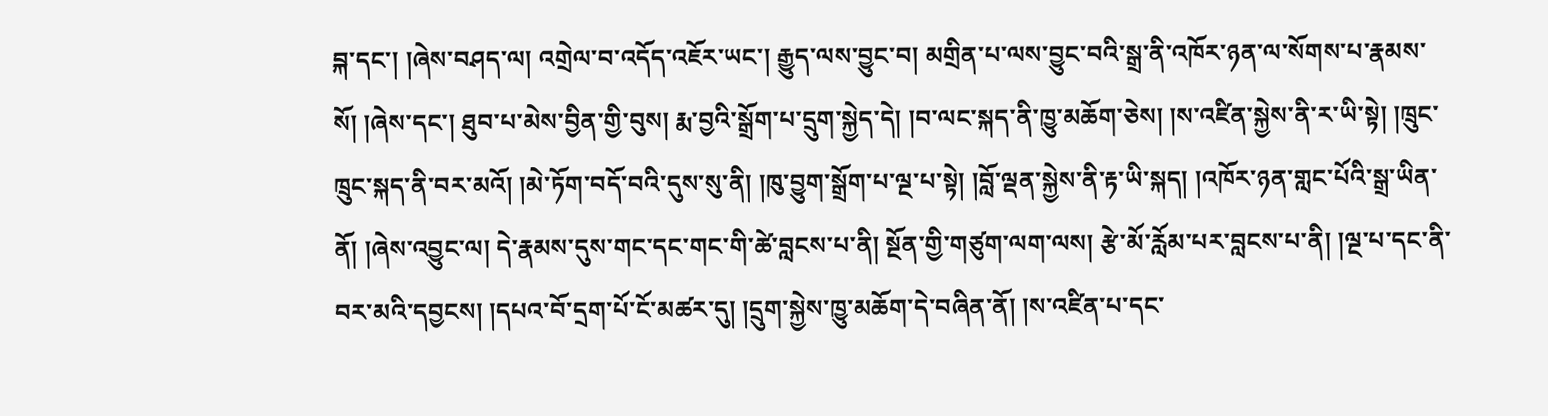བྐ་དང་། །ཞེས་བཤད་ལ། འགྲེལ་བ་འདོད་འཇོར་ཡང་། རྒྱུད་ལས་བྱུང་བ། མགྲིན་པ་ལས་བྱུང་བའི་སྒྲ་ནི་འཁོར་ཉན་ལ་སོགས་པ་རྣམས་སོ། །ཞེས་དང་། ཐུབ་པ་མེས་བྱིན་གྱི་བུས། རྨ་བྱའི་སྒྲོག་པ་དྲུག་སྐྱེད་དེ། །བ་ལང་སྐད་ནི་ཁྱུ་མཆོག་ཅེས། །ས་འཛིན་སྐྱེས་ནི་ར་ཡི་སྟེ། །ཁྲུང་ཁྲུང་སྐད་ནི་བར་མའོ། །མེ་ཏོག་བདོ་བའི་དུས་སུ་ནི། །ཁུ་བྱུག་སྒྲོག་པ་ལྔ་པ་སྟེ། །བློ་ལྡན་སྐྱེས་ནི་རྟ་ཡི་སྐད། །འཁོར་ཉན་གླང་པོའི་སྒྲ་ཡིན་ནོ། །ཞེས་འབྱུང་ལ། དེ་རྣམས་དུས་གང་དང་གང་གི་ཚེ་བླངས་པ་ནི། སྔོན་གྱི་གཙུག་ལག་ལས། རྩེ་མོ་རློམ་པར་བླངས་པ་ནི། །ལྔ་པ་དང་ནི་བར་མའི་དབྱངས། །དཔའ་བོ་དྲག་པོ་ངོ་མཚར་དུ། །དྲུག་སྐྱེས་ཁྱུ་མཆོག་དེ་བཞིན་ནོ། །ས་འཛིན་པ་དང་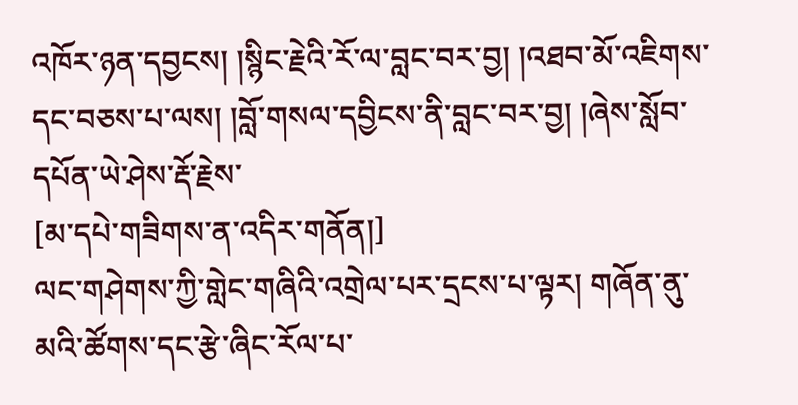འཁོར་ཉན་དབྱངས། །སྙིང་རྗེའི་རོ་ལ་བླང་བར་བྱ། །འཐབ་མོ་འཇིགས་དང་བཅས་པ་ལས། །བློ་གསལ་དབྱིངས་ནི་བླང་བར་བྱ། །ཞེས་སློབ་དཔོན་ཡེ་ཤེས་རྡོ་རྗེས་
[མ་དཔེ་གཟིགས་ན་འདིར་གནོན།]
ལང་གཤེགས་ཀྱི་གླེང་གཞིའི་འགྲེལ་པར་དྲངས་པ་ལྟར། གཞོན་ནུ་མའི་ཚོགས་དང་རྩེ་ཞིང་རོལ་པ་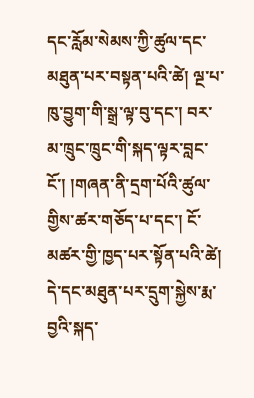དང་རློམ་སེམས་ཀྱི་ཚུལ་དང་མཐུན་པར་བསྟན་པའི་ཚེ། ལྔ་པ་ཁུ་བྱུག་གི་སྒྲ་ལྟ་བུ་དང་། བར་མ་ཁྲུང་ཁྲུང་གི་སྐད་ལྟར་བླང་ངོ་། །གཞན་ནི་དྲག་པོའི་ཚུལ་གྱིས་ཚར་གཅོད་པ་དང་། ངོ་མཚར་གྱི་ཁྱད་པར་སྟོན་པའི་ཚེ། དེ་དང་མཐུན་པར་དྲུག་སྐྱེས་རྨ་བྱའི་སྐད་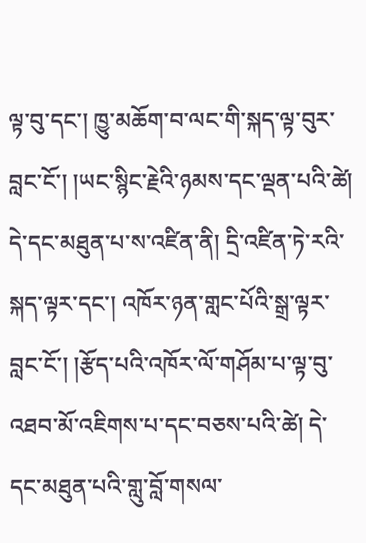ལྟ་བུ་དང་། ཁྱུ་མཆོག་བ་ལང་གི་སྐད་ལྟ་བུར་བླང་ངོ་། །ཡང་སྙིང་རྗེའི་ཉམས་དང་ལྡན་པའི་ཚེ། དེ་དང་མཐུན་པ་ས་འཛིན་ནི། དྲི་འཛིན་ཏེ་རའི་སྐད་ལྟར་དང་། འཁོར་ཉན་གླང་པོའི་སྒྲ་ལྟར་བླང་ངོ་། །རྩོད་པའི་འཁོར་ལོ་གཤོམ་པ་ལྟ་བུ་འཐབ་མོ་འཇིགས་པ་དང་བཅས་པའི་ཚེ། དེ་དང་མཐུན་པའི་གླུ་བློ་གསལ་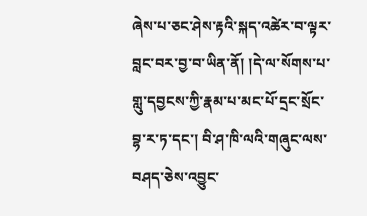ཞེས་པ་ཅང་ཤེས་རྟའི་སྐད་འཚེར་བ་ལྟར་བླང་བར་བྱ་བ་ཡིན་ནོ། །དེ་ལ་སོགས་པ་གླུ་དབྱངས་ཀྱི་རྣམ་པ་མང་པོ་དྲང་སྲོང་བྷ་ར་ཏ་དང་། བི་ཤ་ཁི་ལའི་གཞུང་ལས་བཤད་ཅེས་འབྱུང་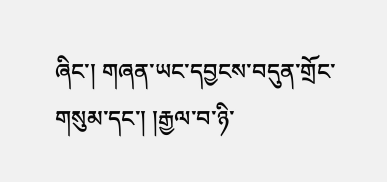ཞིང་། གཞན་ཡང་དབྱངས་བདུན་གྲོང་གསུམ་དང་། །རྒྱལ་བ་ཉི་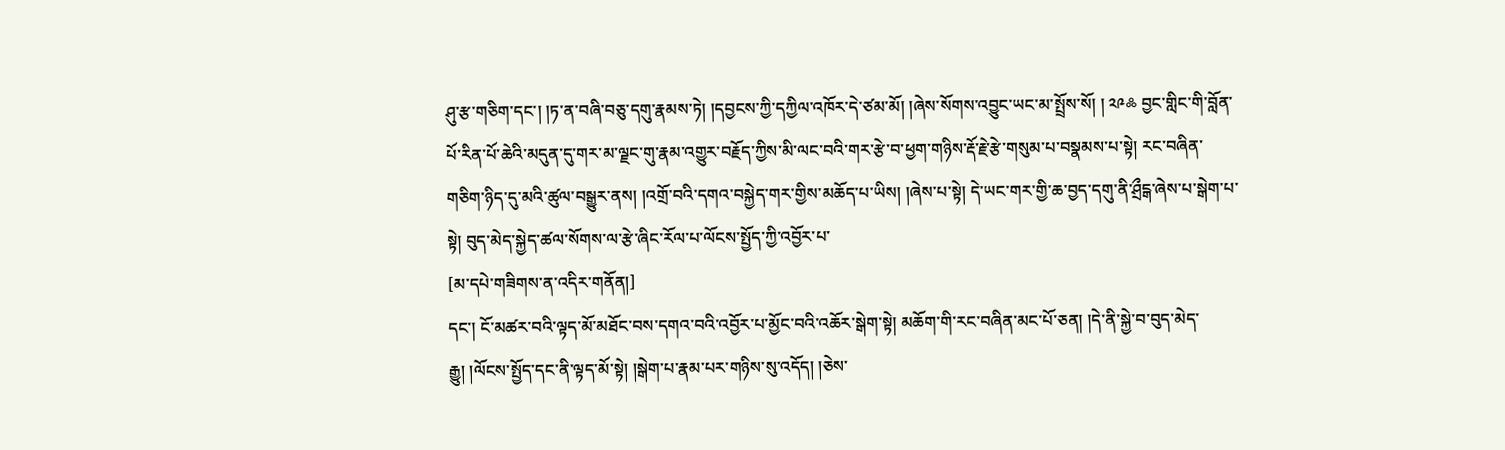ཤུ་རྩ་གཅིག་དང་། །ཏ་ན་བཞི་བཅུ་དགུ་རྣམས་ཏེ། །དབྱངས་ཀྱི་དཀྱིལ་འཁོར་དེ་ཙམ་མོ། །ཞེས་སོགས་འབྱུང་ཡང་མ་སྤྲོས་སོ། ། ༢༩༜ བྱང་གླིང་གི་བློན་པོ་རིན་པོ་ཆེའི་མདུན་དུ་གར་མ་ལྗང་གུ་རྣམ་འགྱུར་བརྗོད་ཀྱིས་མི་ལང་བའི་གར་རྩེ་བ་ཕྱག་གཉིས་རྡོ་རྗེ་རྩེ་གསུམ་པ་བསྣམས་པ་སྟེ། རང་བཞིན་གཅིག་ཉིད་དུ་མའི་ཚུལ་བསྒྱུར་ནས། །འགྲོ་བའི་དགའ་བསྐྱེད་གར་གྱིས་མཆོད་པ་ཡིས། །ཞེས་པ་སྟེ། དེ་ཡང་གར་གྱི་ཆ་བྱད་དགུ་ནི་ཤྲྀངྒ་ཞེས་པ་སྒེག་པ་སྟེ། བུད་མེད་སྐྱེད་ཚལ་སོགས་ལ་རྩེ་ཞིང་རོལ་པ་ལོངས་སྤྱོད་ཀྱི་འབྱོར་པ་
[མ་དཔེ་གཟིགས་ན་འདིར་གནོན།]
དང་། ངོ་མཚར་བའི་ལྟད་མོ་མཐོང་བས་དགའ་བའི་འབྱོར་པ་མྱོང་བའི་འཆོར་སྒེག་སྟེ། མཆོག་གི་རང་བཞིན་མང་པོ་ཅན། །དེ་ནི་སྐྱེ་བ་བུད་མེད་རྒྱུ། །ལོངས་སྤྱོད་དང་ནི་ལྟད་མོ་སྟེ། །སྒེག་པ་རྣམ་པར་གཉིས་སུ་འདོད། །ཅེས་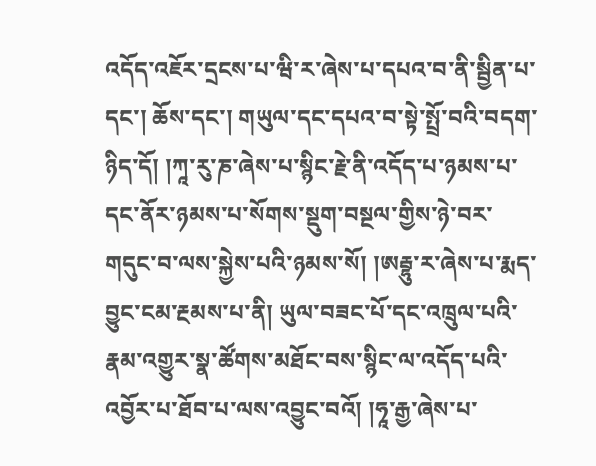འདོད་འཇོར་དྲངས་པ་ཝི་ར་ཞེས་པ་དཔའ་བ་ནི་སྦྱིན་པ་དང་། ཆོས་དང་། གཡུལ་དང་དཔའ་བ་སྟེ་སྤྲོ་བའི་བདག་ཉིད་དོ། །ཀཱ་རུ་ཎ་ཞེས་པ་སྙིང་རྗེ་ནི་འདོད་པ་ཉམས་པ་དང་ནོར་ཉམས་པ་སོགས་སྡུག་བསྔལ་གྱིས་ཉེ་བར་གདུང་བ་ལས་སྐྱེས་པའི་ཉམས་སོ། །ཨརྦྷུ་ར་ཞེས་པ་རྨད་བྱུང་ངམ་རྔམས་པ་ནི། ཡུལ་བཟང་པོ་དང་འཁྲུལ་པའི་རྣམ་འགྱུར་སྣ་ཚོགས་མཐོང་བས་སྙིང་ལ་འདོད་པའི་འབྱོར་པ་ཐོབ་པ་ལས་འབྱུང་བའོ། །ཧཱ་རྒྱ་ཞེས་པ་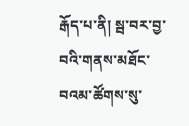རྒོད་པ་ནི། སྦ་བར་བྱ་བའི་གནས་མཐོང་བའམ་ཚོགས་སུ་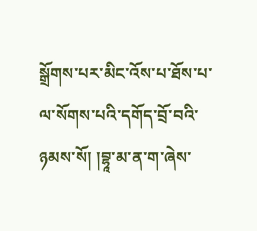སྒྲོགས་པར་མིང་འོས་པ་ཐོས་པ་ལ་སོགས་པའི་དགོད་བྲོ་བའི་ཉམས་སོ། །བྷཱ་མ་ན་ག་ཞེས་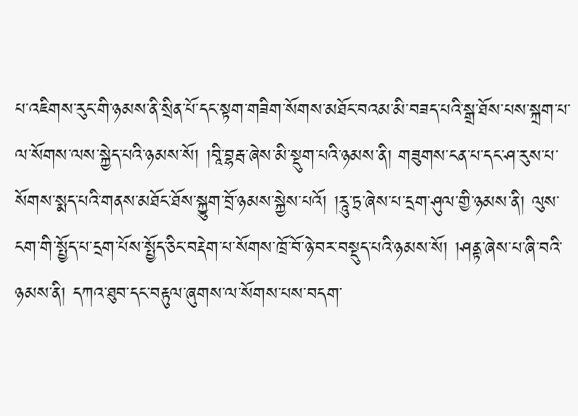པ་འཇིགས་རུང་གི་ཉམས་ནི་སྲིན་པོ་དང་སྟག་གཟིག་སོགས་མཐོང་བའམ་མི་བཟད་པའི་སྒྲ་ཐོས་པས་སྐྲག་པ་ལ་སོགས་ལས་སྐྱེད་པའི་ཉམས་སོ། །བཱི་བྷརྦ་ཞེས་མི་སྡུག་པའི་ཉམས་ནི། གཟུགས་ངན་པ་དང་ཤ་རུས་པ་སོགས་སྨད་པའི་གནས་མཐོང་ཐོས་སྐྱུག་བྲོ་ཉམས་སྐྱེས་པའོ། །རཱུ་ཏྲ་ཞེས་པ་དྲག་ཤུལ་གྱི་ཉམས་ནི། ལུས་ངག་གི་སྤྱོད་པ་དྲག་པོས་སྤྱོད་ཅིང་བརྡེག་པ་སོགས་ཁྲོ་བོ་ཉེ་བར་བསྡུད་པའི་ཉམས་སོ། །ཤནྟ་ཞེས་པ་ཞི་བའི་ཉམས་ནི། དཀའ་ཐུབ་དང་བརྟུལ་ཞུགས་ལ་སོགས་པས་བདག་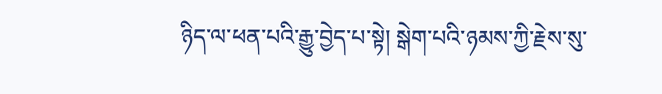ཉིད་ལ་ཕན་པའི་རྒྱུ་བྱེད་པ་སྟེ། སྒེག་པའི་ཉམས་ཀྱི་རྗེས་སུ་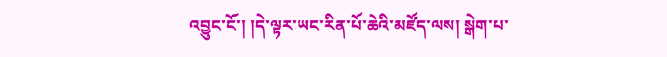འབྱུང་ངོ་། །དེ་ལྟར་ཡང་རིན་པོ་ཆེའི་མཛོད་ལས། སྒེག་པ་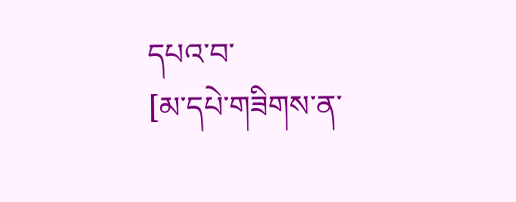དཔའ་བ་
[མ་དཔེ་གཟིགས་ན་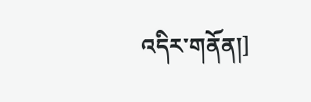འདིར་གནོན།]